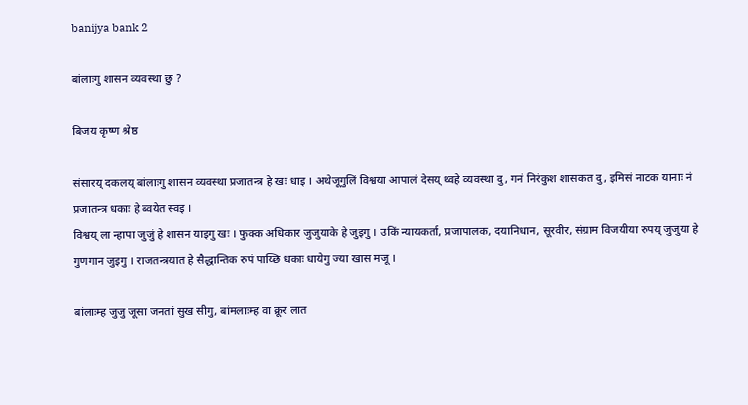banijya bank 2

बांलाःगु शासन व्यवस्था छु ?

बिजय कृष्ण श्रेष्ठ

संसारय् दकलय् बांलाःगु शासन व्यवस्था प्रजातन्त्र हे खः धाइ । अथेजूगुलिं विश्वया आपालं देसय् थ्वहे व्यवस्था दु, गनं निरंकुश शासकत दु, इमिसं नाटक यानाः नं प्रजातन्त्र धकाः हे ब्वयेत स्वइ ।
विश्वय् ला न्हापा जुजुं हे शासन याइगु खः । फुक्क अधिकार जुजुयाके हे जुइगु । उकिं न्यायकर्ता, प्रजापालक, दयानिधान, सूरवीर, संग्राम विजयीया रुपय् जुजुया हे गुणगान जुइगु । राजतन्त्रयात हे सैद्धान्तिक रुपं पाय्छि धकाः धायेगु ज्या खास मजू ।

बांलाःम्ह जुजु जूसा जनतां सुख सीगु, बांमलाःम्ह वा क्रूर लात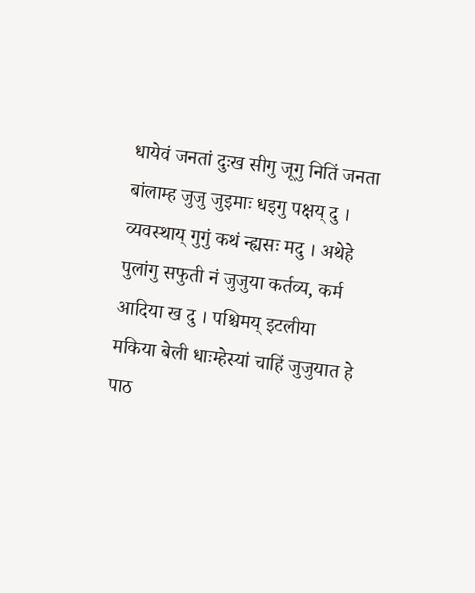धायेवं जनतां दुःख सीगु जूगु नितिं जनता बांलाम्ह जुजु जुइमाः धइगु पक्षय् दु । व्यवस्थाय् गुगुं कथं न्ह्यसः मदु । अथेहे पुलांगु सफुती नं जुजुया कर्तव्य, कर्म आदिया ख दु । पश्चिमय् इटलीया मकिया बेली धाःम्हेस्यां चाहिं जुजुयात हे पाठ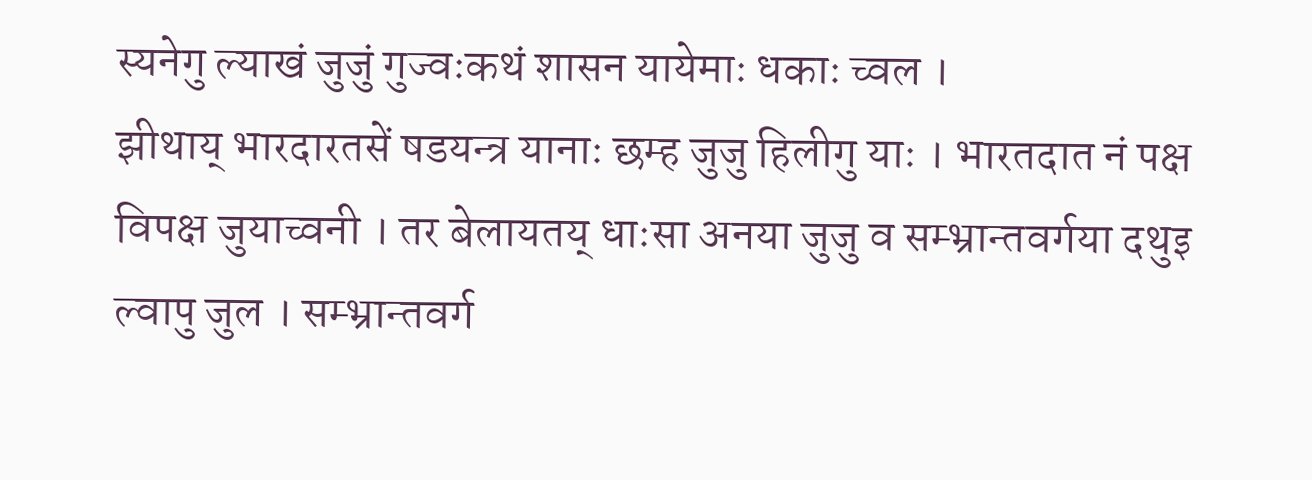स्यनेगु ल्याखं जुजुं गुज्वःकथं शासन यायेमाः धकाः च्वल ।
झीथाय् भारदारतसें षडयन्त्र यानाः छम्ह जुजु हिलीगु याः । भारतदात नं पक्ष विपक्ष जुयाच्वनी । तर बेलायतय् धाःसा अनया जुजु व सम्भ्रान्तवर्गया दथुइ ल्वापु जुल । सम्भ्रान्तवर्ग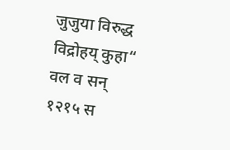जुजुया विरुद्ध विद्रोहय् कुहा“ वल व सन् १२१५ स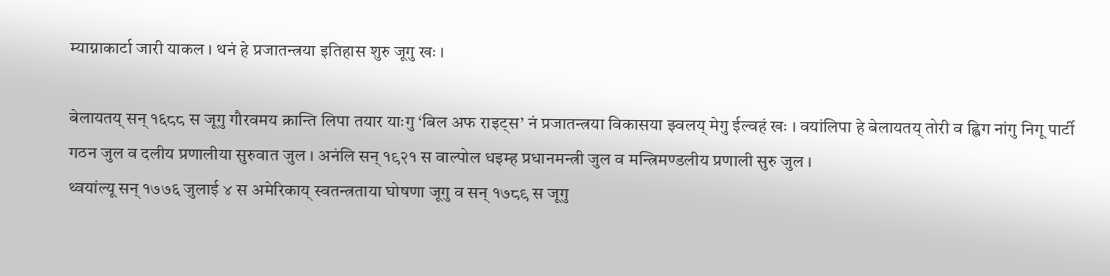म्याग्नाकार्टा जारी याकल । थनं हे प्रजातन्त्रया इतिहास शुरु जूगु खः ।

बेलायतय् सन् १६८८ स जूगु गौरवमय क्रान्ति लिपा तयार याःगु ‘बिल अफ राइट्स’ नं प्रजातन्त्रया विकासया झ्वलय् मेगु ईल्वहं खः । वयांलिपा हे बेलायतय् तोरी व ह्विग नांगु निगू पार्टी गठन जुल व दलीय प्रणालीया सुरुवात जुल । अनंलि सन् १९२१ स वाल्पोल धइम्ह प्रधानमन्त्री जुल व मन्त्रिमण्डलीय प्रणाली सुरु जुल ।
थ्वयांल्यू सन् १७७६ जुलाई ४ स अमेरिकाय् स्वतन्त्रताया घोषणा जूगु व सन् १७८९ स जूगु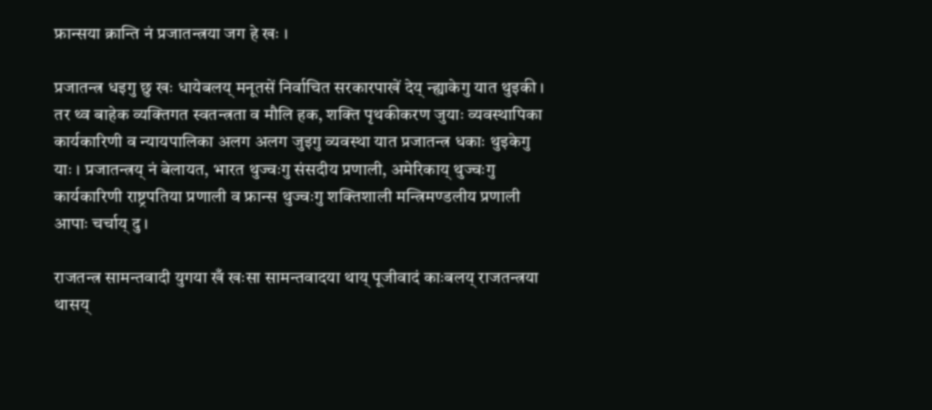फ्रान्सया क्रान्ति नं प्रजातन्त्रया जग हे खः ।

प्रजातन्त्र धइगु छु खः धायेबलय् मनूतसें निर्वाचित सरकारपाखें देय् न्ह्याकेगु यात थुइकी । तर थ्व बाहेक व्यक्तिगत स्वतन्त्रता व मौलि हक, शक्ति पृथकीकरण जुयाः व्यवस्थापिका कार्यकारिणी व न्यायपालिका अलग अलग जुइगु व्यवस्था यात प्रजातन्त्र धकाः थुइकेगु याः । प्रजातन्त्रय् नं बेलायत, भारत थुज्वःगु संसदीय प्रणाली, अमेरिकाय् थुज्वःगु कार्यकारिणी राष्ट्रपतिया प्रणाली व फ्रान्स थुज्वःगु शक्तिशाली मन्त्रिमण्डलीय प्रणाली आपाः चर्चाय् दु ।

राजतन्त्र सामन्तवादी युगया खँ खःसा सामन्तवादया थाय् पूजीवादं काःबलय् राजतन्त्रया थासय्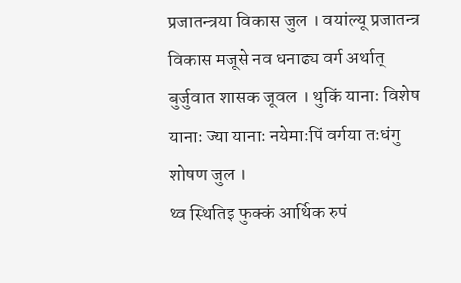प्रजातन्त्रया विकास जुल । वयांल्यू प्रजातन्त्र विकास मजूसे नव धनाढ्य वर्ग अर्थात् बुर्जुवात शासक जूवल । थुकिं यानाः विशेष यानाः ज्या यानाः नयेमाःपिं वर्गया तःधंगु शोषण जुल ।
थ्व स्थितिइ फुक्कं आर्थिक रुपं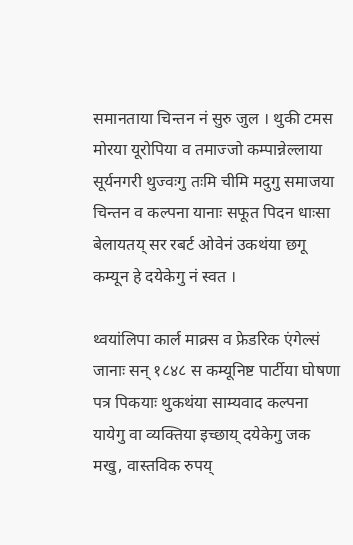समानताया चिन्तन नं सुरु जुल । थुकी टमस मोरया यूरोपिया व तमाज्जो कम्पान्नेल्लाया सूर्यनगरी थुज्वःगु तःमि चीमि मदुगु समाजया चिन्तन व कल्पना यानाः सफूत पिदन धाःसा बेलायतय् सर रबर्ट ओवेनं उकथंया छगू कम्यून हे दयेकेगु नं स्वत ।

थ्वयांलिपा कार्ल माक्र्स व फ्रेडरिक एंगेल्सं जानाः सन् १८४८ स कम्यूनिष्ट पार्टीया घोषणा पत्र पिकयाः थुकथंया साम्यवाद कल्पना यायेगु वा व्यक्तिया इच्छाय् दयेकेगु जक मखु, वास्तविक रुपय्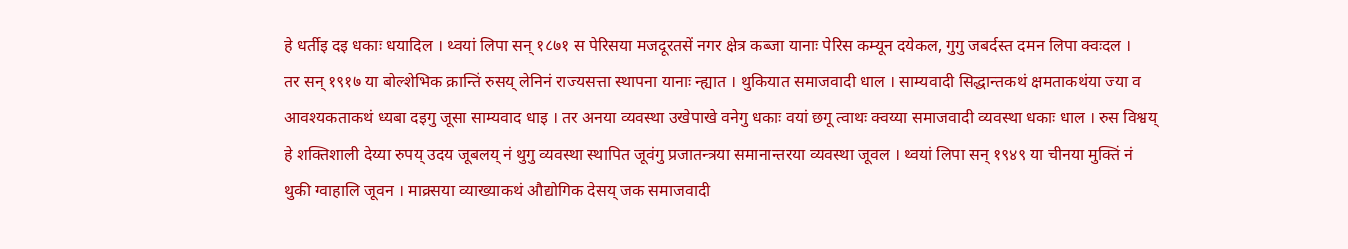हे धर्तीइ दइ धकाः धयादिल । थ्वयां लिपा सन् १८७१ स पेरिसया मजदूरतसें नगर क्षेत्र कब्जा यानाः पेरिस कम्यून दयेकल, गुगु जबर्दस्त दमन लिपा क्वःदल ।
तर सन् १९१७ या बोल्शेभिक क्रान्तिं रुसय् लेनिनं राज्यसत्ता स्थापना यानाः न्ह्यात । थुकियात समाजवादी धाल । साम्यवादी सिद्धान्तकथं क्षमताकथंया ज्या व आवश्यकताकथं ध्यबा दइगु जूसा साम्यवाद धाइ । तर अनया व्यवस्था उखेपाखे वनेगु धकाः वयां छगू त्वाथः क्वय्या समाजवादी व्यवस्था धकाः धाल । रुस विश्वय् हे शक्तिशाली देय्या रुपय् उदय जूबलय् नं थुगु व्यवस्था स्थापित जूवंगु प्रजातन्त्रया समानान्तरया व्यवस्था जूवल । थ्वयां लिपा सन् १९४९ या चीनया मुक्तिं नं थुकी ग्वाहालि जूवन । माक्र्सया व्याख्याकथं औद्योगिक देसय् जक समाजवादी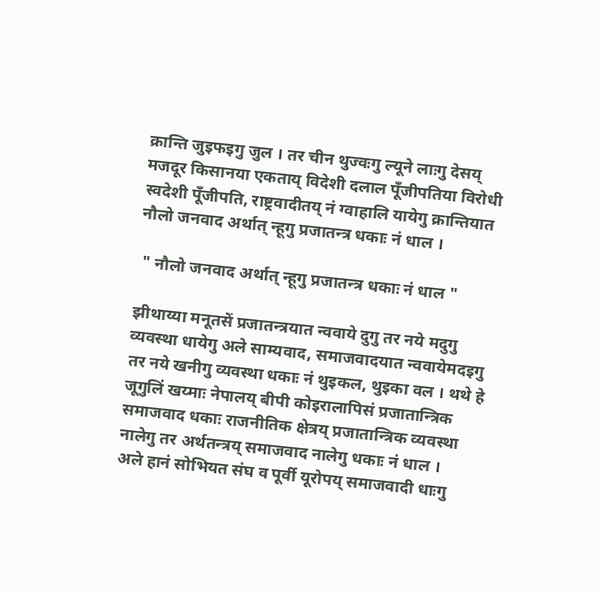क्रान्ति जुइफइगु जुल । तर चीन थुज्वःगु ल्यूने लाःगु देसय् मजदूर किसानया एकताय् विदेशी दलाल पूँजीपतिया विरोधी स्वदेशी पूँजीपति, राष्ट्रवादीतय् नं ग्वाहालि यायेगु क्रान्तियात नौलो जनवाद अर्थात् न्हूगु प्रजातन्त्र धकाः नं धाल ।

 " नौलो जनवाद अर्थात् न्हूगु प्रजातन्त्र धकाः नं धाल "

झीथाय्या मनूतसें प्रजातन्त्रयात न्ववाये दुगु तर नये मदुगु व्यवस्था धायेगु अले साम्यवाद, समाजवादयात न्ववायेमदइगु तर नये खनीगु व्यवस्था धकाः नं थुइकल, थुइका वल । थथे हे जूगुलिं खय्माः नेपालय् बीपी कोइरालापिसं प्रजातान्त्रिक समाजवाद धकाः राजनीतिक क्षेत्रय् प्रजातान्त्रिक व्यवस्था नालेगु तर अर्थतन्त्रय् समाजवाद नालेगु धकाः नं धाल ।
अले हानं सोभियत संघ व पूर्वी यूरोपय् समाजवादी धाःगु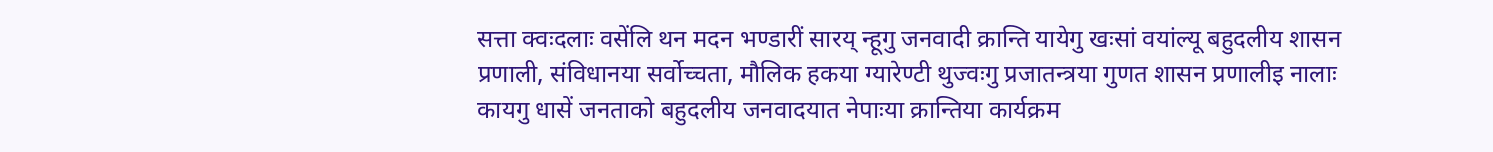सत्ता क्वःदलाः वसेंलि थन मदन भण्डारीं सारय् न्हूगु जनवादी क्रान्ति यायेगु खःसां वयांल्यू बहुदलीय शासन प्रणाली, संविधानया सर्वोच्चता, मौलिक हकया ग्यारेण्टी थुज्वःगु प्रजातन्त्रया गुणत शासन प्रणालीइ नालाः कायगु धासें जनताको बहुदलीय जनवादयात नेपाःया क्रान्तिया कार्यक्रम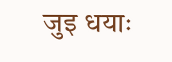जुइ धयाः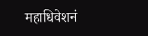महाधिवेशनं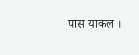पास याकल ।